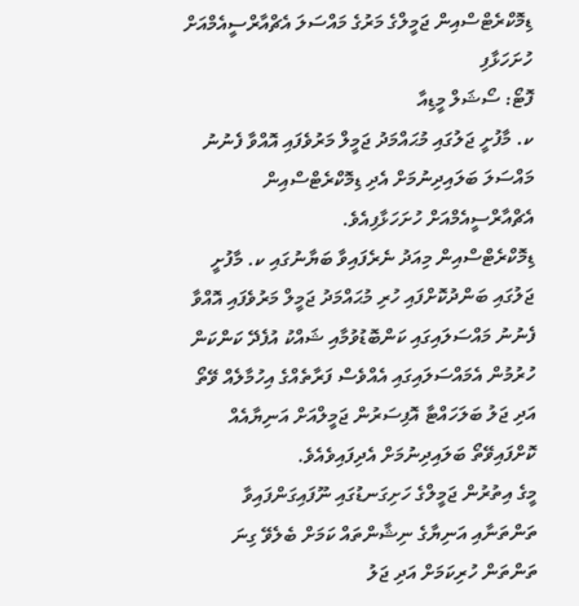ޑިމޮކްރެޓްސްއިން ޖަމީލްގެ މަރުގެ މައްސަލަ އެޗްއާރްސީއެމްއަށް ހުށަހަޅާފި
ފޮޓޯ: ސޯޝަލް މީޑިއާ
ކ. މާފުށީ ޖަލުގައި މުޙައްމަދު ޖަމީލް މަރުވެފައި އޮއްވާ ފެނުނު މައްސަލަ ބަލައިދިނުމަށް އެދި ޑިމޮކްރެޓްސްއިން އެޗްއާރްސީއެމްއަށް ހުށަހަޅާފިއެވެ.
ޑިމޮކްރެޓްސްއިން މިއަދު ނެރެފައިވާ ބަޔާނުގައި ކ. މާފުށީ ޖަލުގައި ބަންދުކޮށްފައި ހުރި މުޙައްމަދު ޖަމީލް މަރުވެފައި އޮއްވާ ފެނުނު މައްސަލައިގައި ކަންބޮޑުވުމާއި ޝައްކު އުފެދޭ ކަންކަން ހުރުމުން އެމައްސަލައިގައި އެއްވެސް ފަރާތެއްގެ އިހުމާލެއް ވޭތޯ އަދި ޖަލު ބަލަހައްޓާ އޮފިސަރުން ޖަމީލްއަށް އަނިޔާއެއް ކޮށްފައިވޭތޯ ބަލައިދިނުމަށް އެދިފައިވެއެވެ.
މީގެ އިތުރުން ޖަމީލްގެ ހަށިގަނޑުގައި ނޫފައިގަންފައިވާ ތަންތަނާއި އަނިޔާގެ ނިޝާންތައް ކަމަށް ބެލެވޭ ގިނަ ތަންތަން ހުރިކަމަށް އަދި ޖަލު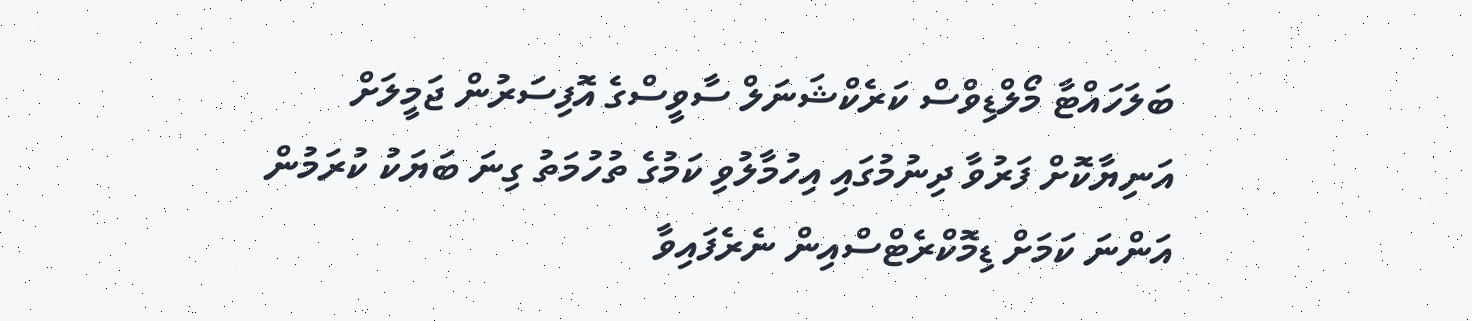ބަލަހައްޓާ މޯލްޑިވްސް ކަރެކްޝަނަލް ސާވީސްގެ އޮފިސަރުން ޖަމީލަށް އަނިޔާކޮށް ފަރުވާ ދިނުމުގައި އިހުމާލުވި ކަމުގެ ތުހުމަތު ގިނަ ބަޔަކު ކުރަމުން އަންނަ ކަމަށް ޑިމޮކްރެޓްސްއިން ނެރެފައިވާ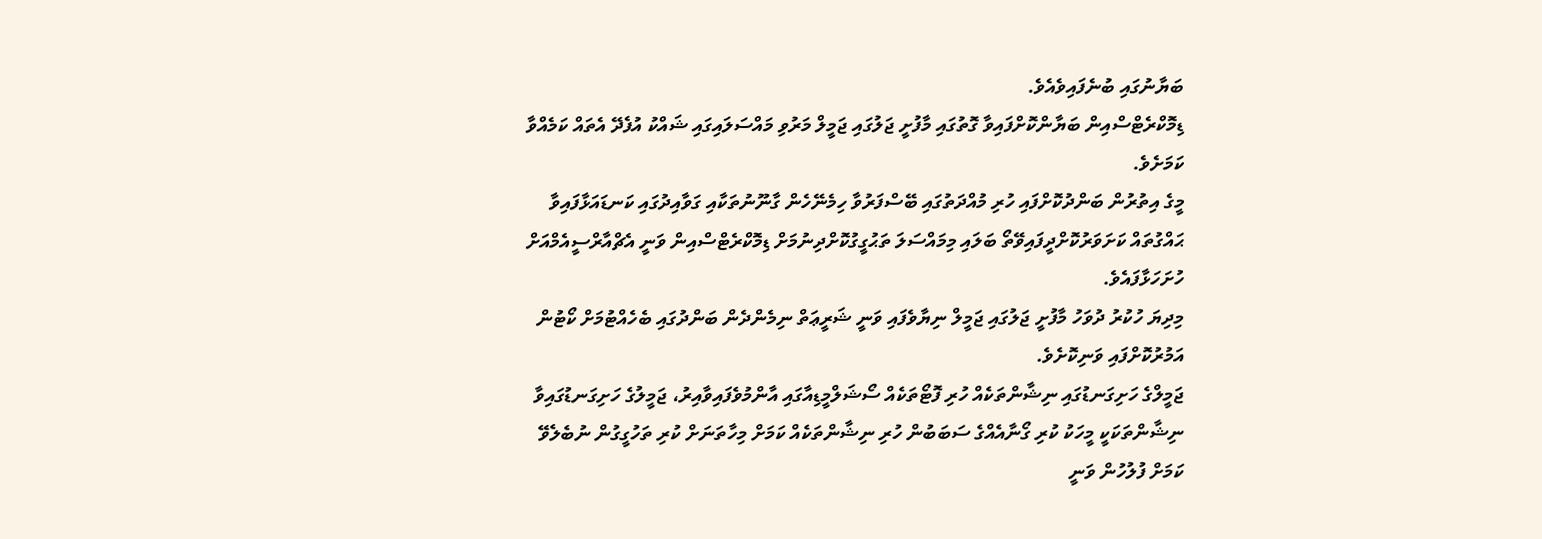ބަޔާނުގައި ބުނެފައިވެއެވެ.
ޑިމޮކްރެޓްސްއިން ބަޔާންކޮށްފައިވާ ގޮތުގައި މާފުށީ ޖަލުގައި ޖަމީލް މަރުވި މައްސަލައިގައި ޝައްކު އުފެދޭ އެތައް ކަމެއްވާ ކަމަށެވެ.
މީގެ އިތުރުން ބަންދުކޮށްފައި ހުރި މުއްދަތުގައި ބޭސްފަރުވާ ހިމެނޭހެން ގާނޫނުތަކާއި ގަވާއިދުގައި ކަނޑައަޅާފައިވާ ޙައްގުތައް ކަށަވަރުކޮށްދީފައިވޭތޯ ބަލައި މިމައްސަލަ ތަޙުގީގުކޮށްދިނުމަށް ޑިމޮކްރެޓްސްއިން ވަނީ އެޗްއާރްސީއެމްއަށް ހުށަހަޅާފައެވެ.
މިދިޔަ ހުކުރު ދުވަހު މާފުށީ ޖަލުގައި ޖަމީލް ނިޔާވެފައި ވަނީ ޝަރީޢަތް ނިމެންދެން ބަންދުގައި ބެހެއްޓުމަށް ކޯޓުން އަމުރުކޮށްފައި ވަނިކޮށެވެ.
ޖަމީލްގެ ހަށިގަނޑުގައި ނިޝާންތަކެއް ހުރި ފޮޓޯތަކެއް ސޯޝަލްމީޑިއާގައި އާންމުވެފައިވާއިރު، ޖަމީލުގެ ހަށިގަނޑުގައިވާ ނިޝާންތަކަކީ މީހަކު ކުރި ގޯނާއެއްގެ ސަބަބުން ހުރި ނިޝާންތަކެއް ކަމަށް މިހާތަނަށް ކުރި ތަހުގީގުން ނުބެލެވޭ ކަމަށް ފުލުހުން ވަނީ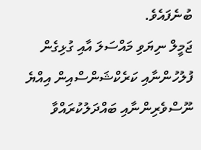ބުނެފައެވެ.
ޖަމީލް ނިޔަވި މައްސަލަ އާއި ގުޅިގެން ފުލުހުންނާއި ކަރެކްޝަންސްއިން އިއްޔެ ނޫސްވެރިންނާއި ބައްދަލުކުރައްވާ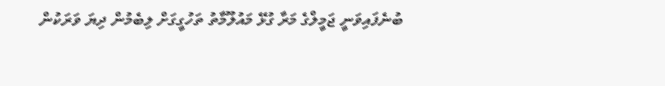ބުނެފައިވަނީ ޖަމީލްގެ މަރާ ގުޅޭ މައުލޫމާތު ތަހުގީގަށް ލިބެމުން ދިޔަ ވަރަކުން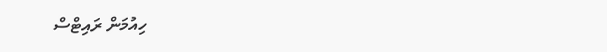ހިއުމަން ރައިޓްސް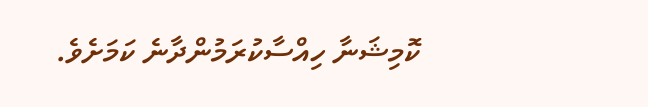ކޮމިޝަނާ ހިއްސާކުރަމުންދާނެ ކަމަށެވެ.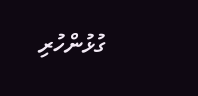ގުޅުންހުރި